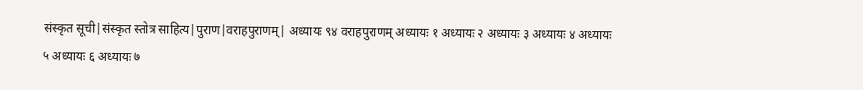संस्कृत सूची|संस्कृत स्तोत्र साहित्य|पुराण|वराहपुराणम्| अध्यायः ९४ वराहपुराणम् अध्यायः १ अध्यायः २ अध्यायः ३ अध्यायः ४ अध्यायः ५ अध्यायः ६ अध्यायः ७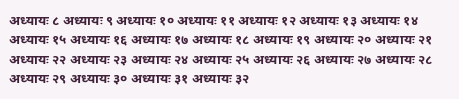अध्यायः ८ अध्यायः ९ अध्यायः १० अध्यायः ११ अध्यायः १२ अध्यायः १३ अध्यायः १४ अध्यायः १५ अध्यायः १६ अध्यायः १७ अध्यायः १८ अध्यायः १९ अध्यायः २० अध्यायः २१ अध्यायः २२ अध्यायः २३ अध्यायः २४ अध्यायः २५ अध्यायः २६ अध्यायः २७ अध्यायः २८ अध्यायः २९ अध्यायः ३० अध्यायः ३१ अध्यायः ३२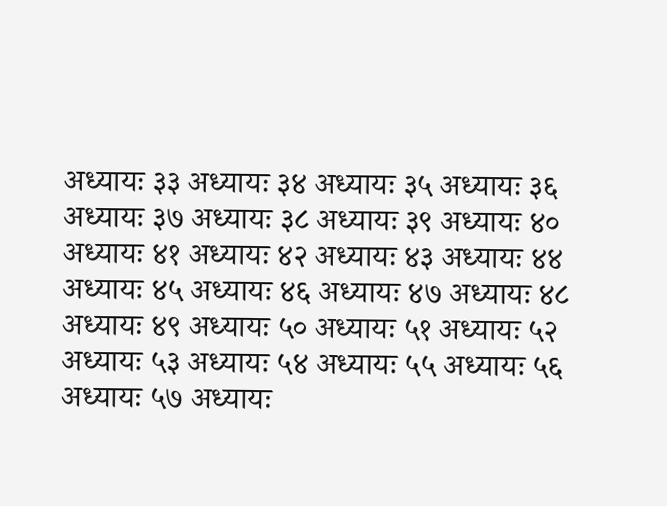अध्यायः ३३ अध्यायः ३४ अध्यायः ३५ अध्यायः ३६ अध्यायः ३७ अध्यायः ३८ अध्यायः ३९ अध्यायः ४० अध्यायः ४१ अध्यायः ४२ अध्यायः ४३ अध्यायः ४४ अध्यायः ४५ अध्यायः ४६ अध्यायः ४७ अध्यायः ४८ अध्यायः ४९ अध्यायः ५० अध्यायः ५१ अध्यायः ५२ अध्यायः ५३ अध्यायः ५४ अध्यायः ५५ अध्यायः ५६ अध्यायः ५७ अध्यायः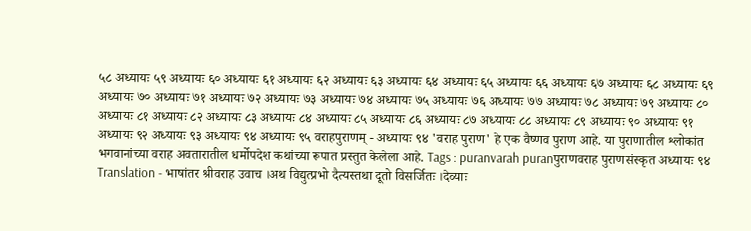५८ अध्यायः ५९ अध्यायः ६० अध्यायः ६१ अध्यायः ६२ अध्यायः ६३ अध्यायः ६४ अध्यायः ६५ अध्यायः ६६ अध्यायः ६७ अध्यायः ६८ अध्यायः ६९ अध्यायः ७० अध्यायः ७१ अध्यायः ७२ अध्यायः ७३ अध्यायः ७४ अध्यायः ७५ अध्यायः ७६ अध्यायः ७७ अध्यायः ७८ अध्यायः ७९ अध्यायः ८० अध्यायः ८१ अध्यायः ८२ अध्यायः ८३ अध्यायः ८४ अध्यायः ८५ अध्यायः ८६ अध्यायः ८७ अध्यायः ८८ अध्यायः ८९ अध्यायः ९० अध्यायः ९१ अध्यायः ९२ अध्यायः ९३ अध्यायः ९४ अध्यायः ९५ वराहपुराणम् - अध्यायः ९४ 'वराह पुराण' हे एक वैष्णव पुराण आहे. या पुराणातील श्लोकांत भगवानांच्या वराह अवतारातील धर्मोपदेश कथांच्या रूपात प्रस्तुत केलेला आहे. Tags : puranvarah puranपुराणवराह पुराणसंस्कृत अध्यायः ९४ Translation - भाषांतर श्रीवराह उवाच ।अथ विद्युत्प्रभो दैत्यस्तथा दूतो विसर्जितः ।देव्याः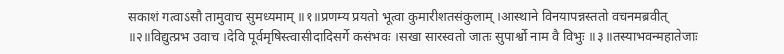सकाशं गत्वाऽसौ तामुवाच सुमध्यमाम् ॥१॥प्रणम्य प्रयतो भूत्वा कुमारीशतसंकुलाम् ।आस्थाने विनयापन्नस्ततो वचनमब्रवीत् ॥२॥विद्युत्प्रभ उवाच ।देवि पूर्वमृषिस्त्वासीदादिसर्गे कसंभवः ।सखा सारस्वतो जातः सुपार्श्वो नाम वै विभुः ॥३॥तस्याभवन्महातेजाः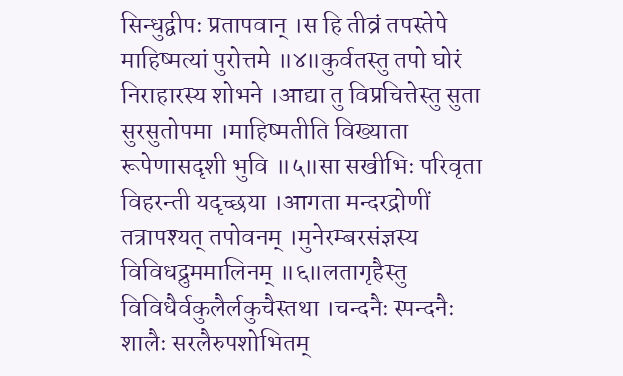सिन्धुद्वीपः प्रतापवान् ।स हि तीव्रं तपस्तेपे माहिष्मत्यां पुरोत्तमे ॥४॥कुर्वतस्तु तपो घोरं निराहारस्य शोभने ।आद्या तु विप्रचित्तेस्तु सुता सुरसुतोपमा ।माहिष्मतीति विख्याता रूपेणासदृशी भुवि ॥५॥सा सखीभिः परिवृता विहरन्ती यदृच्छया ।आगता मन्दरद्रोणीं तत्रापश्यत् तपोवनम् ।मुनेरम्बरसंज्ञस्य विविधद्रुममालिनम् ॥६॥लतागृहैस्तु विविधैर्वकुलैर्लकुचैस्तथा ।चन्दनैः स्पन्दनैः शालैः सरलैरुपशोभितम्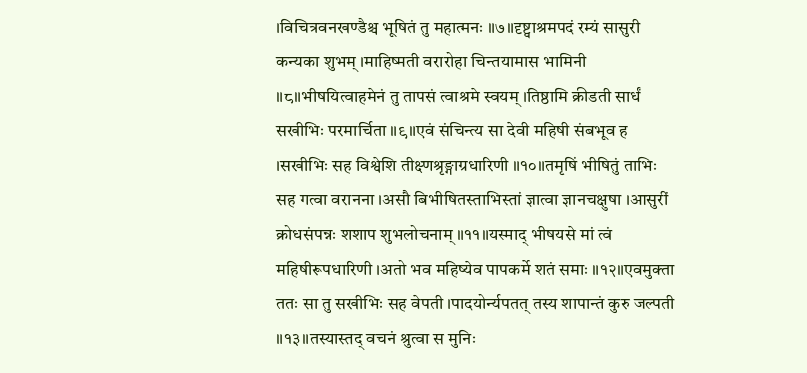।विचित्रवनखण्डैश्च भूषितं तु महात्मनः ॥७॥दृष्ट्वाश्रमपदं रम्यं सासुरी कन्यका शुभम् ।माहिष्मती वरारोहा चिन्तयामास भामिनी ॥८॥भीषयित्वाहमेनं तु तापसं त्वाश्रमे स्वयम् ।तिष्ठामि क्रीडती सार्धं सखीभिः परमार्चिता ॥९॥एवं संचिन्त्य सा देवी महिषी संबभूव ह ।सखीभिः सह विश्वेशि तीक्ष्णश्रृङ्गाग्रधारिणी ॥१०॥तमृषिं भीषितुं ताभिः सह गत्वा वरानना ।असौ बिभीषितस्ताभिस्तां ज्ञात्वा ज्ञानचक्षुषा ।आसुरीं क्रोधसंपन्नः शशाप शुभलोचनाम् ॥११॥यस्माद् भीषयसे मां त्वं महिषीरूपधारिणी ।अतो भव महिष्येव पापकर्मे शतं समाः ॥१२॥एवमुक्ता ततः सा तु सखीभिः सह वेपती ।पादयोर्न्यपतत् तस्य शापान्तं कुरु जल्पती ॥१३॥तस्यास्तद् वचनं श्रुत्वा स मुनिः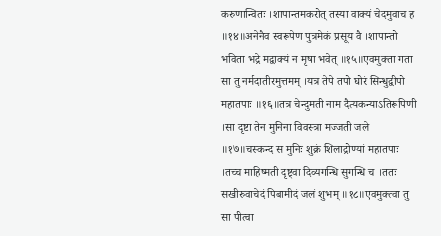करुणान्वितः ।शापान्तमकरोत् तस्या वाक्यं चेदमुवाच ह ॥१४॥अनेनैव स्वरूपेण पुत्रमेकं प्रसूय वै ।शापान्तो भविता भद्रे मद्वाक्यं न मृषा भवेत् ॥१५॥एवमुक्ता गता सा तु नर्मदातीरमुत्तमम् ।यत्र तेपे तपो घोरं सिन्धुद्वीपो महातपाः ॥१६॥तत्र चेन्दुमती नाम दैत्यकन्याऽतिरूपिणी ।सा दृष्टा तेन मुनिना विवस्त्रा मज्जती जले ॥१७॥चस्कन्द स मुनिः शुक्रं शिलाद्रोण्यां महातपाः ।तच्च माहिष्मती दृष्ट्वा दिव्यगन्धि सुगन्धि च ।ततः सखीरुवाचेदं पिबामीदं जलं शुभम् ॥१८॥एवमुक्त्वा तु सा पीत्वा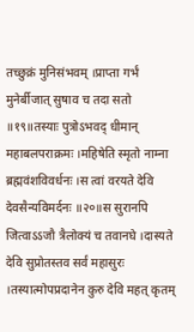तच्छुक्रं मुनिसंभवम् ।प्राप्ता गर्भं मुनेर्बीजात् सुषाव च तदा सतो ॥१९॥तस्याः पुत्रोऽभवद् धीमान् महाबलपराक्रमः ।महिषेति स्मृतो नाम्ना ब्रह्मवंशविवर्धनः ।स त्वां वरयते देवि देवसैन्यविमर्दनः ॥२०॥स सुरानपि जित्वाऽऽजौ त्रैलोक्यं च तवानघे ।दास्यते देवि सुप्रोतस्तव सर्वं महासुरः ।तस्यात्मोपप्रदानेन कुरु देवि महत् कृतम्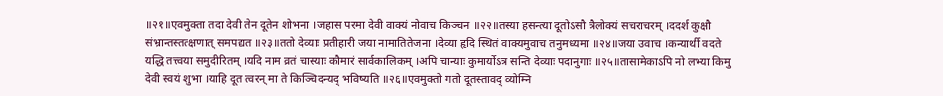॥२१॥एवमुक्ता तदा देवी तेन दूतेन शोभना ।जहास परमा देवी वाक्यं नोवाच किञ्चन ॥२२॥तस्या हसन्त्या दूतोऽसौ त्रैलोक्यं सचराचरम् ।ददर्श कुक्षौ संभ्रान्तस्तत्क्षणात् समपद्यत ॥२३॥ततो देव्याः प्रतीहारी जया नामातितेजना ।देव्या हृदि स्थितं वाक्यमुवाच तनुमध्यमा ॥२४॥जया उवाच ।कन्यार्थी वदते यद्धि तत्त्वया समुदीरितम् ।यदि नाम व्रतं चास्याः कौमारं सार्वकालिकम् ।अपि चान्याः कुमार्योऽत्र सन्ति देव्याः पदानुगाः ॥२५॥तासामेकाऽपि नो लभ्या किमु देवी स्वयं शुभा ।याहि दूत त्वरन् मा ते किञ्चिदन्यद् भविष्यति ॥२६॥एवमुक्तो गतो दूतस्तावद् व्योम्नि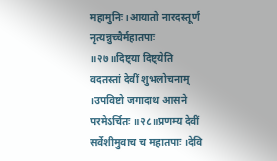महामुनिः ।आयातो नारदस्तूर्णं नृत्यन्नुच्चैर्महातपाः ॥२७॥दिष्ट्या दिष्ट्येति वदतस्तां देवीं शुभलोचनाम् ।उपविष्टो जगादाथ आसने परमेऽर्चितः ॥२८॥प्रणम्य देवीं सर्वेशीमुवाच च महातपाः ।देवि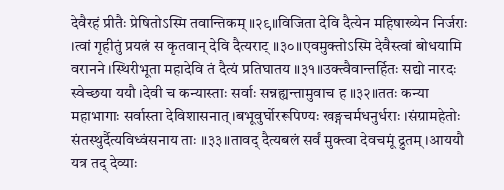देवैरहं प्रीतैः प्रेषितोऽस्मि तवान्तिकम् ॥२९॥विजिता देवि दैत्येन महिषाख्येन निर्जराः ।त्वां गृहीतुं प्रयत्नं स कृतवान् देवि दैत्यराट् ॥३०॥एवमुक्तोऽस्मि देवैस्त्वां बोधयामि वरानने ।स्थिरीभूता महादेवि तं दैत्यं प्रतिघातय ॥३१॥उक्त्वैवान्तर्हितः सद्यो नारदः स्वेच्छया ययौ ।देवी च कन्यास्ताः सर्वाः सन्नह्यन्तामुवाच ह ॥३२॥ततः कन्या महाभागाः सर्वास्ता देविशासनात् ।बभूवुर्घोररूपिण्यः खङ्गचर्मधनुर्धराः ।संग्रामहेतोः संतस्थुर्दैत्यविध्वंसनाय ताः ॥३३॥तावद् दैत्यबलं सर्वं मुक्त्वा देवचमूं द्रुतम् ।आययौ यत्र तद् देव्याः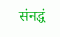संनद्धं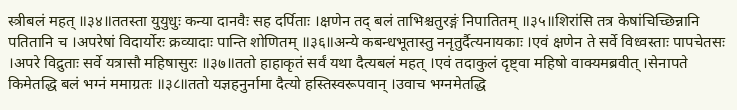स्त्रीबलं महत् ॥३४॥ततस्ता युयुधुः कन्या दानवैः सह दर्पिताः ।क्षणेन तद् बलं ताभिश्चतुरङ्गं निपातितम् ॥३५॥शिरांसि तत्र केषांचिच्छिन्नानि पतितानि च ।अपरेषां विदार्योरः क्रव्यादाः पान्ति शोणितम् ॥३६॥अन्ये कबन्धभूतास्तु ननृतुर्दैत्यनायकाः ।एवं क्षणेन ते सर्वे विध्वस्ताः पापचेतसः ।अपरे विद्रुताः सर्वे यत्रासौ महिषासुरः ॥३७॥ततो हाहाकृतं सर्वं यथा दैत्यबलं महत् ।एवं तदाकुलं दृष्ट्वा महिषो वाक्यमब्रवीत् ।सेनापते किमेतद्धि बलं भग्नं ममाग्रतः ॥३८॥ततो यज्ञहनुर्नामा दैत्यो हस्तिस्वरूपवान् ।उवाच भग्नमेतद्धि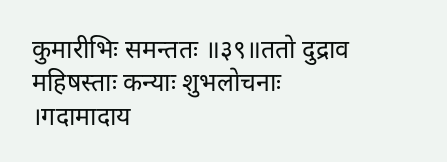कुमारीभिः समन्ततः ॥३९॥ततो दुद्राव महिषस्ताः कन्याः शुभलोचनाः ।गदामादाय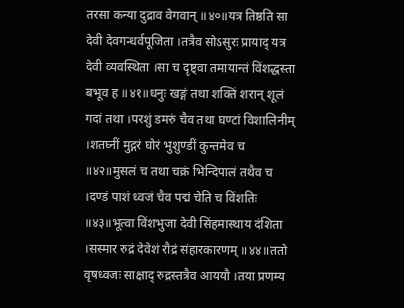तरसा कन्या दुद्राव वेगवान् ॥४०॥यत्र तिष्ठति सा देवी देवगन्धर्वपूजिता ।तत्रैव सोऽसुरः प्रायाद् यत्र देवी व्यवस्थिता ।सा च दृष्ट्वा तमायान्तं विंशद्धस्ता बभूव ह ॥४१॥धनुः खङ्गं तथा शक्तिं शरान् शूलं गदां तथा ।परशुं डमरुं चैव तथा घण्टां विशालिनीम् ।शतघ्नीं मुद्गरं घोरं भुशुण्डीं कुन्तमेव च ॥४२॥मुसलं च तथा चक्रं भिन्दिपालं तथैव च ।दण्डं पाशं ध्वजं चैव पद्मं चेति च विंशतिः ॥४३॥भूत्वा विंशभुजा देवी सिंहमास्थाय दंशिता ।सस्मार रुद्रं देवेशं रौद्रं संहारकारणम् ॥४४॥ततो वृषध्वजः साक्षाद् रुद्रस्तत्रैव आययौ ।तया प्रणम्य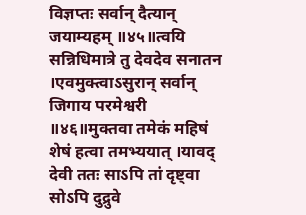विज्ञप्तः सर्वान् दैत्यान् जयाम्यहम् ॥४५॥त्वयि सन्निधिमात्रे तु देवदेव सनातन ।एवमुक्त्वाऽसुरान् सर्वान् जिगाय परमेश्वरी ॥४६॥मुक्तवा तमेकं महिषं शेषं हत्वा तमभ्ययात् ।यावद् देवी ततः साऽपि तां दृष्ट्वा सोऽपि दुद्रुवे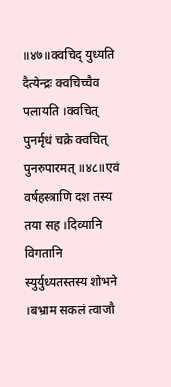॥४७॥क्वचिद् युध्यति दैत्येन्द्रः क्वचिच्चैव पलायति ।क्वचित् पुनर्मृधं चक्रे क्वचित् पुनरुपारमत् ॥४८॥एवं वर्षहस्त्राणि दश तस्य तया सह ।दिव्यानि विगतानि स्युर्युध्यतस्तस्य शोभने ।बभ्राम सकलं त्वाजौ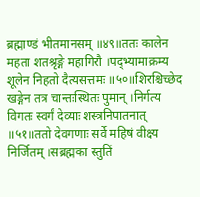ब्रह्माण्डं भीतमानसम् ॥४९॥ततः कालेन महता शतश्रृङ्गे महागिरौ ।पद्भ्यामाक्रम्य शूलेन निहतो दैत्यसत्तमः ॥५०॥शिरश्चिच्छेद खङ्गेन तत्र चान्तःस्थितः पुमान् ।निर्गत्य विगतः स्वर्गं देव्याः शस्त्रनिपातनात् ॥५१॥ततो देवगणाः सर्वे महिषं वीक्ष्य निर्जितम् ।सब्रह्मका स्तुतिं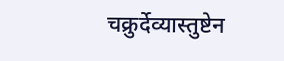चक्रुर्देव्यास्तुष्टेन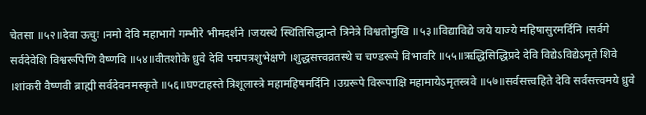चेतसा ॥५२॥देवा ऊचुः ।नमो देवि महाभागे गम्भीरे भीमदर्शने ।जयस्थे स्थितिसिद्धान्ते त्रिनेत्रे विश्वतोमुखि ॥५३॥विद्याविद्ये जये याज्ये महिषासुरमर्दिनि ।सर्वगे सर्वदेवेशि विश्वरूपिणि वैष्णवि ॥५४॥वीतशोके ध्रुवे देवि पद्मपत्रशुभेक्षणे ।शुद्धसत्त्वव्रतस्थे च चण्डरूपे विभावरि ॥५५॥ऋद्धिसिद्धिप्रदे देवि विद्येऽविद्येऽमृते शिवे ।शांकरी वैष्णवी ब्राह्मी सर्वदेवनमस्कृते ॥५६॥घण्टाहस्ते त्रिशूलास्त्रे महामहिषमर्दिनि ।उग्ररूपे विरूपाक्षि महामायेऽमृतस्त्रवे ॥५७॥सर्वसत्त्वहिते देवि सर्वसत्त्वमये ध्रुवे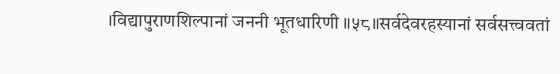।विद्यापुराणशिल्पानां जननी भूतधारिणी ॥५८॥सर्वदेवरहस्यानां सर्वसत्त्ववतां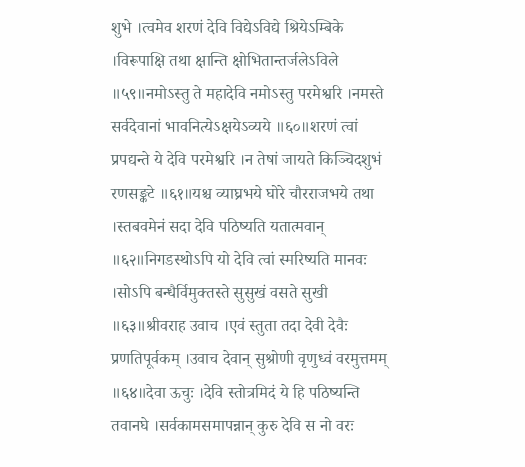शुभे ।त्वमेव शरणं देवि विद्येऽविद्ये श्रियेऽम्बिके ।विरूपाक्षि तथा क्षान्ति क्षोभितान्तर्जलेऽविले ॥५९॥नमोऽस्तु ते महादेवि नमोऽस्तु परमेश्वरि ।नमस्ते सर्वदेवानां भावनित्येऽक्षयेऽव्यये ॥६०॥शरणं त्वां प्रपद्यन्ते ये देवि परमेश्वरि ।न तेषां जायते किञ्चिदशुभं रणसङ्कटे ॥६१॥यश्च व्याघ्रभये घोरे चौरराजभये तथा ।स्तबवमेनं सदा देवि पठिष्यति यतात्मवान् ॥६२॥निगडस्थोऽपि यो देवि त्वां स्मरिष्यति मानवः ।सोऽपि बन्धैर्विमुक्तस्ते सुसुखं वसते सुखी ॥६३॥श्रीवराह उवाच ।एवं स्तुता तदा देवी देवैः प्रणतिपूर्वकम् ।उवाच देवान् सुश्रोणी वृणुध्वं वरमुत्तमम् ॥६४॥देवा ऊचुः ।देवि स्तोत्रमिदं ये हि पठिष्यन्ति तवानघे ।सर्वकामसमापन्नान् कुरु देवि स नो वरः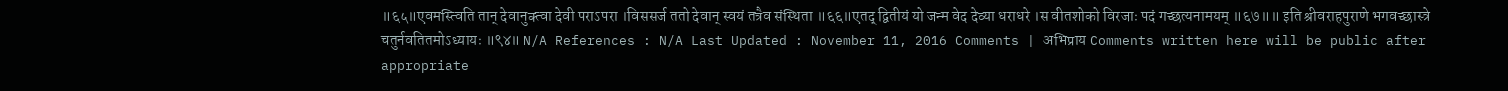॥६५॥एवमस्त्विति तान् देवानुक्त्वा देवी पराऽपरा ।विससर्ज ततो देवान् स्वयं तत्रैव संस्थिता ॥६६॥एतद् द्वितीयं यो जन्म वेद देव्या धराधरे ।स वीतशोको विरजाः पदं गच्छत्यनामयम् ॥६७॥॥ इति श्रीवराहपुराणे भगवच्छास्त्रे चतुर्नवतितमोऽध्यायः ॥९४॥ N/A References : N/A Last Updated : November 11, 2016 Comments | अभिप्राय Comments written here will be public after appropriate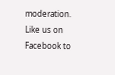moderation. Like us on Facebook to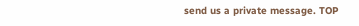send us a private message. TOP